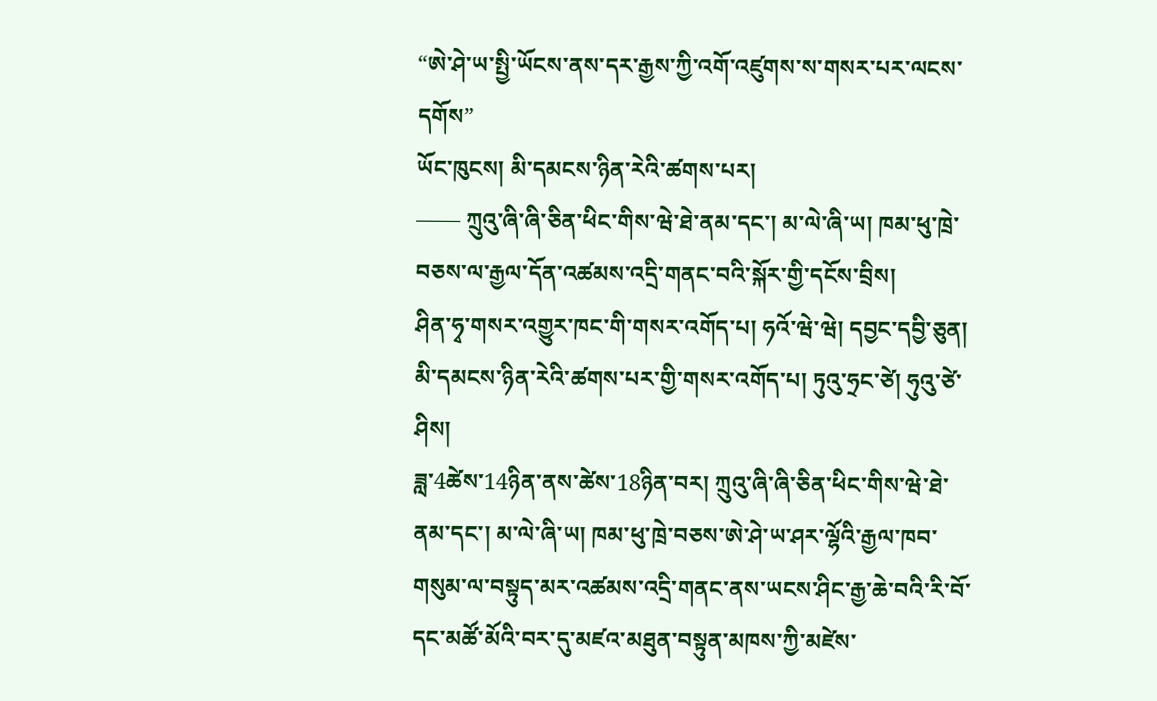“ཨེ་ཤེ་ཡ་སྤྱི་ཡོངས་ནས་དར་རྒྱས་ཀྱི་འགོ་འཛུགས་ས་གསར་པར་ལངས་དགོས”
ཡོང་ཁུངས། མི་དམངས་ཉིན་རེའི་ཚགས་པར།
—— ཀྲུའུ་ཞི་ཞི་ཅིན་ཕིང་གིས་ཝེ་ཐེ་ནམ་དང་། མ་ལེ་ཞི་ཡ། ཁམ་ཕུ་ཁྲེ་བཅས་ལ་རྒྱལ་དོན་འཚམས་འདྲི་གནང་བའི་སྐོར་གྱི་དངོས་བྲིས།
ཤིན་ཧྭ་གསར་འགྱུར་ཁང་གི་གསར་འགོད་པ། ཧའོ་ཝེ་ཝེ། དབྱང་དབྱི་ཅུན། མི་དམངས་ཉིན་རེའི་ཚགས་པར་གྱི་གསར་འགོད་པ། ཏུའུ་ཧྲང་ཙེ། ཧུའུ་ཙེ་ཤིས།
ཟླ་4ཚེས་14ཉིན་ནས་ཚེས་18ཉིན་བར། ཀྲུའུ་ཞི་ཞི་ཅིན་ཕིང་གིས་ཝེ་ཐེ་ནམ་དང་། མ་ལེ་ཞི་ཡ། ཁམ་ཕུ་ཁྲེ་བཅས་ཨེ་ཤེ་ཡ་ཤར་ལྷོའི་རྒྱལ་ཁབ་གསུམ་ལ་བསྟུད་མར་འཚམས་འདྲི་གནང་ནས་ཡངས་ཤིང་རྒྱ་ཆེ་བའི་རི་བོ་དང་མཚོ་མོའི་བར་དུ་མཛའ་མཐུན་བསྟུན་མཁས་ཀྱི་མཛེས་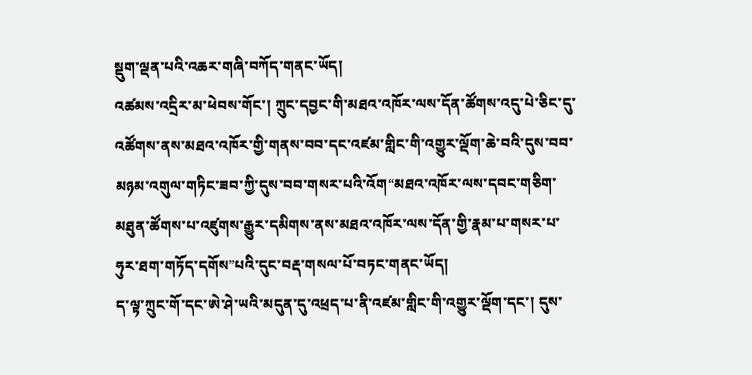སྡུག་ལྡན་པའི་འཆར་གཞི་བཀོད་གནང་ཡོད།
འཚམས་འདྲིར་མ་ཕེབས་གོང་། ཀྲུང་དབྱང་གི་མཐའ་འཁོར་ལས་དོན་ཚོགས་འདུ་པེ་ཅིང་དུ་འཚོགས་ནས་མཐའ་འཁོར་གྱི་གནས་བབ་དང་འཛམ་གླིང་གི་འགྱུར་ལྡོག་ཆེ་བའི་དུས་བབ་མཉམ་འགུལ་གཏིང་ཟབ་ཀྱི་དུས་བབ་གསར་པའི་འོག“མཐའ་འཁོར་ལས་དབང་གཅིག་མཐུན་ཚོགས་པ་འཛུགས་རྒྱུར་དམིགས་ནས་མཐའ་འཁོར་ལས་དོན་གྱི་རྣམ་པ་གསར་པ་ཧུར་ཐག་གཏོད་དགོས”པའི་དུང་བརྡ་གསལ་པོ་བཏང་གནང་ཡོད།
ད་ལྟ་ཀྲུང་གོ་དང་ཨེ་ཤེ་ཡའི་མདུན་དུ་འཕྲད་པ་ནི་འཛམ་གླིང་གི་འགྱུར་ལྡོག་དང་། དུས་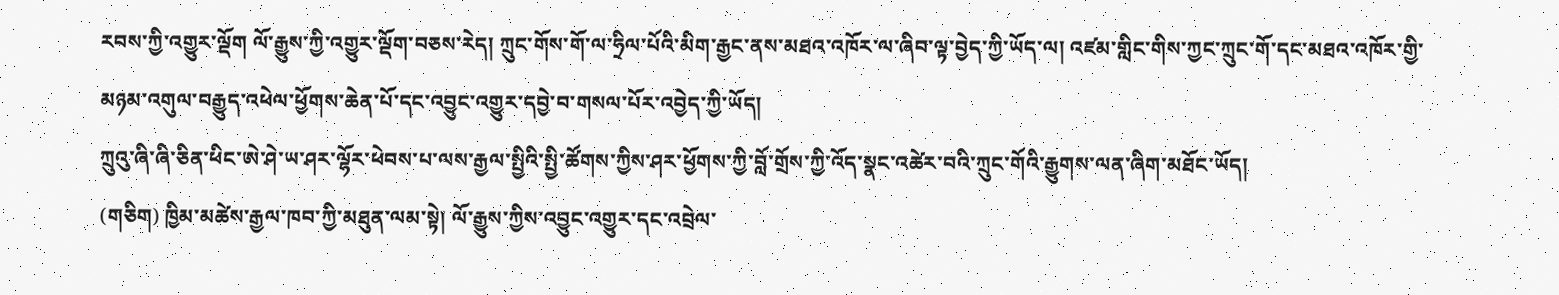རབས་ཀྱི་འགྱུར་ལྡོག ལོ་རྒྱུས་ཀྱི་འགྱུར་ལྡོག་བཅས་རེད། ཀྲུང་གོས་གོ་ལ་ཧྲིལ་པོའི་མིག་རྒྱང་ནས་མཐའ་འཁོར་ལ་ཞིབ་ལྟ་བྱེད་ཀྱི་ཡོད་ལ། འཛམ་གླིང་གིས་ཀྱང་ཀྲུང་གོ་དང་མཐའ་འཁོར་གྱི་མཉམ་འགུལ་བརྒྱུད་འཕེལ་ཕྱོགས་ཆེན་པོ་དང་འབྱུང་འགྱུར་དབྱེ་བ་གསལ་པོར་འབྱེད་ཀྱི་ཡོད།
ཀྲུའུ་ཞི་ཞི་ཅིན་ཕིང་ཨེ་ཤེ་ཡ་ཤར་ལྷོར་ཕེབས་པ་ལས་རྒྱལ་སྤྱིའི་སྤྱི་ཚོགས་ཀྱིས་ཤར་ཕྱོགས་ཀྱི་བློ་གྲོས་ཀྱི་འོད་སྣང་འཚེར་བའི་ཀྲུང་གོའི་རྒྱུགས་ལན་ཞིག་མཐོང་ཡོད།
(གཅིག) ཁྱིམ་མཚེས་རྒྱལ་ཁབ་ཀྱི་མཐུན་ལམ་སྟེ། ལོ་རྒྱུས་ཀྱིས་འབྱུང་འགྱུར་དང་འབྲེལ་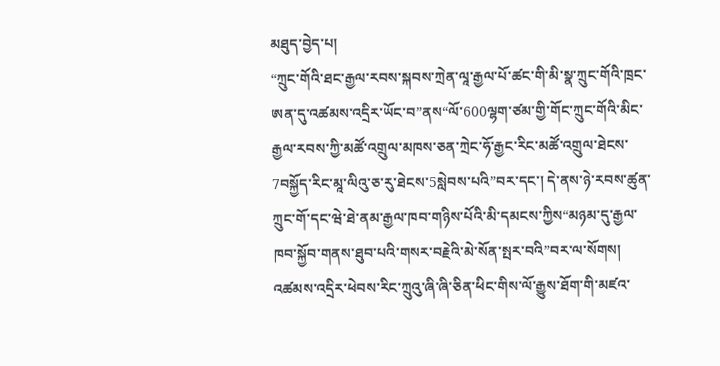མཐུད་བྱེད་པ།
“ཀྲུང་གོའི་ཐང་རྒྱལ་རབས་སྐབས་ཀྲེན་ལཱ་རྒྱལ་པོ་ཚང་གི་མི་སྣ་ཀྲུང་གོའི་ཁྲང་ཨན་དུ་འཚམས་འདྲིར་ཡོང་བ”ནས“ལོ་600ལྷག་ཙམ་གྱི་གོང་ཀྲུང་གོའི་མིང་རྒྱལ་རབས་ཀྱི་མཚོ་འགྲུལ་མཁས་ཅན་ཀྲེང་ཧོ་རྒྱང་རིང་མཚོ་འགྲུལ་ཐེངས་7བསྐྱོད་རིང་མཱ་ལིའུ་ཅ་རུ་ཐེངས་5སླེབས་པའི”བར་དང་། དེ་ནས་ཉེ་རབས་ཚུན་ཀྲུང་གོ་དང་ཝེ་ཐེ་ནམ་རྒྱལ་ཁབ་གཉིས་པོའི་མི་དམངས་ཀྱིས“མཉམ་དུ་རྒྱལ་ཁབ་སྐྱོབ་གནས་ཐུབ་པའི་གསར་བརྗེའི་མེ་སོན་སྤར་བའི”བར་ལ་སོགས། འཚམས་འདྲིར་ཕེབས་རིང་ཀྲུའུ་ཞི་ཞི་ཅིན་ཕིང་གིས་ལོ་རྒྱུས་ཐོག་གི་མཛའ་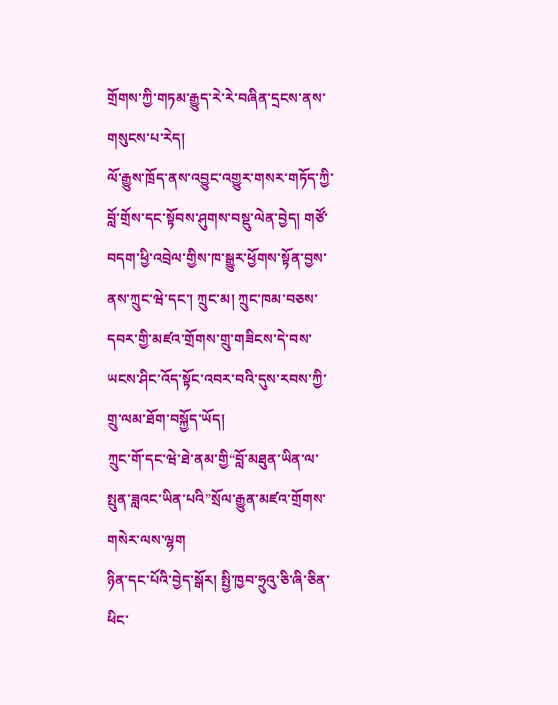གྲོགས་ཀྱི་གཏམ་རྒྱུད་རེ་རེ་བཞིན་དྲངས་ནས་གསུངས་པ་རེད།
ལོ་རྒྱུས་ཁྲོད་ནས་འབྱུང་འགྱུར་གསར་གཏོད་ཀྱི་བློ་གྲོས་དང་སྟོབས་ཤུགས་བསྡུ་ལེན་བྱེད། གཙོ་བདག་ཕྱི་འབྲེལ་གྱིས་ཁ་སྒྱུར་ཕྱོགས་སྟོན་བྱས་ནས་ཀྲུང་ཝེ་དང་། ཀྲུང་མ། ཀྲུང་ཁམ་བཅས་དབར་གྱི་མཛའ་གྲོགས་གྲུ་གཟིངས་དེ་བས་ཡངས་ཤིང་འོད་སྟོང་འབར་བའི་དུས་རབས་ཀྱི་གྲུ་ལམ་ཐོག་བསྐྱོད་ཡོད།
ཀྲུང་གོ་དང་ཝེ་ཐེ་ནམ་གྱི“བློ་མཐུན་ཡིན་ལ་སྤུན་ཟླའང་ཡིན་པའི”སྲོལ་རྒྱུན་མཛའ་གྲོགས་གསེར་ལས་ལྷག
ཉིན་དང་པོའི་བྱེད་སྒོར། སྤྱི་ཁྱབ་ཧྲུའུ་ཅི་ཞི་ཅིན་ཕིང་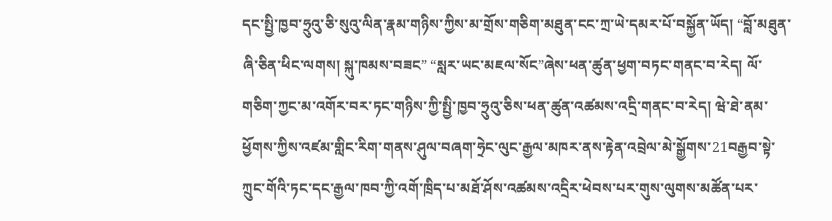དང་སྤྱི་ཁྱབ་ཧྲུའུ་ཅི་སུའུ་ལིན་རྣམ་གཉིས་ཀྱིས་མ་གྲོས་གཅིག་མཐུན་ངང་ཀྲ་ཡེ་དམར་པོ་བསྐྱོན་ཡོད། “བློ་མཐུན་ཞི་ཅིན་ཕིང་ལགས། སྐུ་ཁམས་བཟང” “སླར་ཡང་མཇལ་སོང”ཞེས་ཕན་ཚུན་ཕྱག་བཏང་གནང་བ་རེད། ལོ་གཅིག་ཀྱང་མ་འགོར་བར་ཏང་གཉིས་ཀྱི་སྤྱི་ཁྱབ་ཧྲུའུ་ཅིས་ཕན་ཚུན་འཚམས་འདྲི་གནང་བ་རེད། ཝེ་ཐེ་ནམ་ཕྱོགས་ཀྱིས་འཛམ་གླིང་རིག་གནས་ཤུལ་བཞག་ཧྲེང་ལུང་རྒྱལ་མཁར་ནས་རྟེན་འབྲེལ་མེ་སྒྱོགས་21བརྒྱབ་སྟེ་ཀྲུང་གོའི་ཏང་དང་རྒྱལ་ཁབ་ཀྱི་འགོ་ཁྲིད་པ་མཐོ་ཤོས་འཚམས་འདྲིར་ཕེབས་པར་གུས་ལུགས་མཚོན་པར་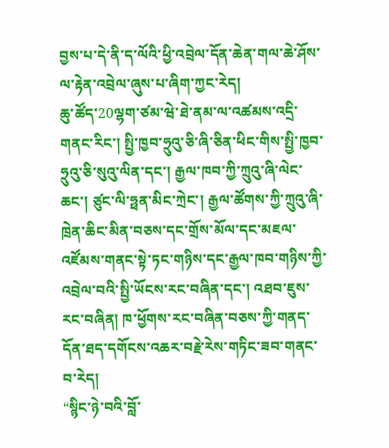བྱས་པ་དེ་ནི་ད་ལོའི་ཕྱི་འབྲེལ་དོན་ཆེན་གལ་ཆེ་ཤོས་ལ་རྟེན་འབྲེལ་ཞུས་པ་ཞིག་ཀྱང་རེད།
ཆུ་ཚོད་20ལྷག་ཙམ་ཝེ་ཐེ་ནམ་ལ་འཚམས་འདྲི་གནང་རིང་། སྤྱི་ཁྱབ་ཧྲུའུ་ཅི་ཞི་ཅིན་ཕིང་གིས་སྤྱི་ཁྱབ་ཧྲུའུ་ཅི་སུའུ་ལིན་དང་། རྒྱལ་ཁབ་ཀྱི་ཀྲུའུ་ཞི་ལེང་ཆང་། ཙུང་ལི་ཧྥན་མིང་ཀྲེང་། རྒྱལ་ཚོགས་ཀྱི་ཀྲུའུ་ཞི་ཁྲེན་ཆིང་མིན་བཅས་དང་གྲོས་མོལ་དང་མཇལ་འཛོམས་གནང་སྟེ་ཏང་གཉིས་དང་རྒྱལ་ཁབ་གཉིས་ཀྱི་འབྲེལ་བའི་སྤྱི་ཡོངས་རང་བཞིན་དང་། འཐབ་ཇུས་རང་བཞིན། ཁ་ཕྱོགས་རང་བཞིན་བཅས་ཀྱི་གནད་དོན་ཐད་དགོངས་འཆར་བརྗེ་རེས་གཏིང་ཟབ་གནང་བ་རེད།
“སྙིང་ཉེ་བའི་བློ་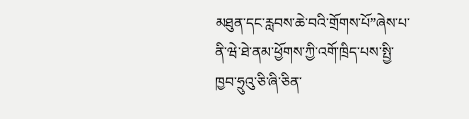མཐུན་དང་རླབས་ཆེ་བའི་གྲོགས་པོ”ཞེས་པ་ནི་ཝེ་ཐེ་ནམ་ཕྱོགས་ཀྱི་འགོ་ཁྲིད་པས་སྤྱི་ཁྱབ་ཧྲུའུ་ཅི་ཞི་ཅིན་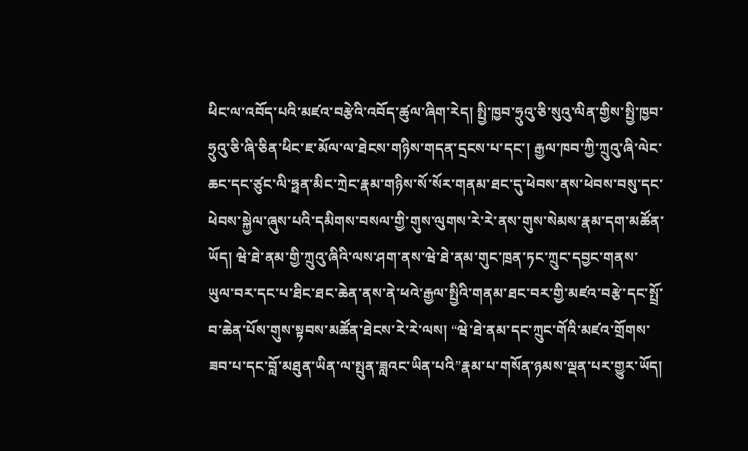ཕིང་ལ་འབོད་པའི་མཛའ་བརྩེའི་འབོད་ཚུལ་ཞིག་རེད། སྤྱི་ཁྱབ་ཧྲུའུ་ཅི་སུའུ་ལིན་གྱིས་སྤྱི་ཁྱབ་ཧྲུའུ་ཅི་ཞི་ཅིན་ཕིང་ཇ་མོལ་ལ་ཐེངས་གཉིས་གདན་དྲངས་པ་དང་། རྒྱལ་ཁབ་ཀྱི་ཀྲུའུ་ཞི་ལེང་ཆང་དང་ཙུང་ལི་ཧྥན་མིང་ཀྲེང་རྣམ་གཉིས་སོ་སོར་གནམ་ཐང་དུ་ཕེབས་ནས་ཕེབས་བསུ་དང་ཕེབས་སྐྱེལ་ཞུས་པའི་དམིགས་བསལ་གྱི་གུས་ལུགས་རེ་རེ་ནས་གུས་སེམས་རྣམ་དག་མཚོན་ཡོད། ཝེ་ཐེ་ནམ་གྱི་ཀྲུའུ་ཞིའི་ལས་ཤག་ནས་ཝེ་ཐེ་ནམ་གུང་ཁྲན་ཏང་ཀྲུང་དབྱང་གནས་ཡུལ་བར་དང་པ་ཐིང་ཐང་ཆེན་ནས་ནེ་ཕའེ་རྒྱལ་སྤྱིའི་གནམ་ཐང་བར་གྱི་མཛའ་བརྩེ་དང་སྤྲོ་བ་ཆེན་པོས་གུས་སྟབས་མཚོན་ཐེངས་རེ་རེ་ལས། “ཝེ་ཐེ་ནམ་དང་ཀྲུང་གོའི་མཛའ་གྲོགས་ཟབ་པ་དང་བློ་མཐུན་ཡིན་ལ་སྤུན་ཟླའང་ཡིན་པའི”རྣམ་པ་གསོན་ཉམས་ལྡན་པར་གྱུར་ཡོད།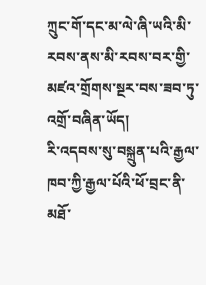ཀྲུང་གོ་དང་མ་ལེ་ཞི་ཡའི་མི་རབས་ནས་མི་རབས་བར་གྱི་མཛའ་གྲོགས་སྔར་བས་ཟབ་ཏུ་འགྲོ་བཞིན་ཡོད།
རི་འདབས་སུ་བསྐྲུན་པའི་རྒྱལ་ཁབ་ཀྱི་རྒྱལ་པོའི་ཕོ་བྲང་ནི་མཐོ་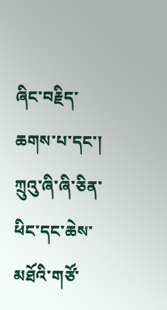ཞིང་བརྗིད་ཆགས་པ་དང་། ཀྲུའུ་ཞི་ཞི་ཅིན་ཕིང་དང་ཆེས་མཐོའི་གཙོ་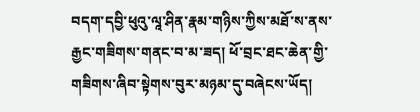བདག་དབྱི་ཕུའུ་ལཱ་ཤིན་རྣམ་གཉིས་ཀྱིས་མཐོ་ས་ནས་རྒྱང་གཟིགས་གནང་བ་མ་ཟད། ཕོ་བྲང་ཐང་ཆེན་གྱི་གཟིགས་ཞིབ་སྟེགས་བུར་མཉམ་དུ་བཞེངས་ཡོད།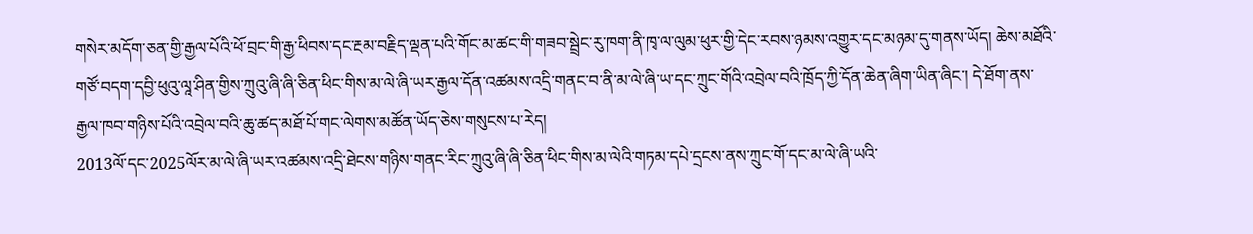གསེར་མདོག་ཅན་གྱི་རྒྱལ་པོའི་ཕོ་བྲང་གི་རྒྱ་ཕིབས་དང་རྔམ་བརྗིད་ལྡན་པའི་གོང་མ་ཚང་གི་གཟབ་སྦྲེང་རུ་ཁག་ནི་ཁྭ་ལ་ལུམ་ཕུར་གྱི་དེང་རབས་ཉམས་འགྱུར་དང་མཉམ་དུ་གནས་ཡོད། ཆེས་མཐོའི་གཙོ་བདག་དབྱི་ཕུའུ་ལཱ་ཤིན་གྱིས་ཀྲུའུ་ཞི་ཞི་ཅིན་ཕིང་གིས་མ་ལེ་ཞི་ཡར་རྒྱལ་དོན་འཚམས་འདྲི་གནང་བ་ནི་མ་ལེ་ཞི་ཡ་དང་ཀྲུང་གོའི་འབྲེལ་བའི་ཁྲོད་ཀྱི་དོན་ཆེན་ཞིག་ཡིན་ཞིང་། དེ་ཐོག་ནས་རྒྱལ་ཁབ་གཉིས་པོའི་འབྲེལ་བའི་ཆུ་ཚད་མཐོ་པོ་གང་ལེགས་མཚོན་ཡོད་ཅེས་གསུངས་པ་རེད།
2013ལོ་དང་2025ལོར་མ་ལེ་ཞི་ཡར་འཚམས་འདྲི་ཐེངས་གཉིས་གནང་རིང་ཀྲུའུ་ཞི་ཞི་ཅིན་ཕིང་གིས་མ་ལེའི་གཏམ་དཔེ་དྲངས་ནས་ཀྲུང་གོ་དང་མ་ལེ་ཞི་ཡའི་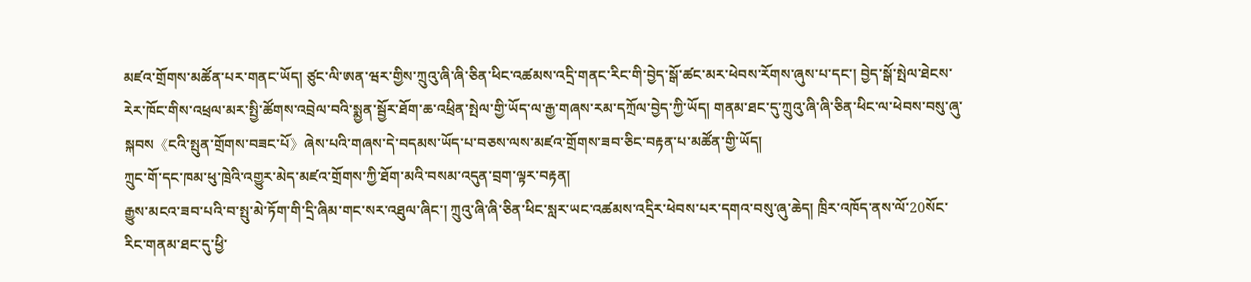མཛའ་གྲོགས་མཚོན་པར་གནང་ཡོད། ཙུང་ལི་ཨན་ཝར་གྱིས་ཀྲུའུ་ཞི་ཞི་ཅིན་ཕིང་འཚམས་འདྲི་གནང་རིང་གི་བྱེད་སྒོ་ཚང་མར་ཕེབས་རོགས་ཞུས་པ་དང་། བྱེད་སྒོ་སྤེལ་ཐེངས་རེར་ཁོང་གིས་འཕྲལ་མར་སྤྱི་ཚོགས་འབྲེལ་བའི་སྨྱན་སྦྱོར་ཐོག་ཆ་འཕྲིན་སྤེལ་གྱི་ཡོད་ལ་རྒྱ་གཞས་རམ་དཀྲོལ་བྱེད་ཀྱི་ཡོད། གནམ་ཐང་དུ་ཀྲུའུ་ཞི་ཞི་ཅིན་ཕིང་ལ་ཕེབས་བསུ་ཞུ་སྐབས《ངའི་སྤུན་གྲོགས་བཟང་པོ》ཞེས་པའི་གཞས་དེ་བདམས་ཡོད་པ་བཅས་ལས་མཛའ་གྲོགས་ཟབ་ཅིང་བརྟན་པ་མཚོན་གྱི་ཡོད།
ཀྲུང་གོ་དང་ཁམ་ཕུ་ཁྲེའི་འགྱུར་མེད་མཛའ་གྲོགས་ཀྱི་ཐོག་མའི་བསམ་འདུན་བྲག་ལྟར་བརྟན།
རྒྱུས་མངའ་ཟབ་པའི་བ་སྤུ་མེ་ཏོག་གི་དྲི་ཞིམ་གང་སར་འཐུལ་ཞིང་། ཀྲུའུ་ཞི་ཞི་ཅིན་ཕིང་སླར་ཡང་འཚམས་འདྲིར་ཕེབས་པར་དགའ་བསུ་ཞུ་ཆེད། ཁྲིར་འཁོད་ནས་ལོ་20སོང་རིང་གནམ་ཐང་དུ་ཕྱི་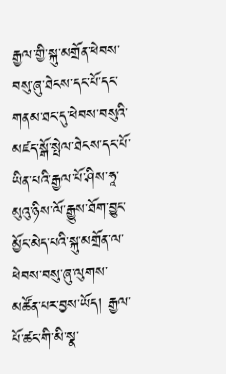རྒྱལ་གྱི་སྐུ་མགྲོན་ཕེབས་བསུ་ཞུ་ཐེངས་དང་པོ་དང་གནམ་ཐང་དུ་ཕེབས་བསུའི་མཛད་སྒོ་སྤེལ་ཐེངས་དང་པོ་ཡིན་པའི་རྒྱལ་པོ་ཤིས་ཧཱ་མུའུ་ཉིས་ལོ་རྒྱུས་ཐོག་བྱུང་མྱོང་མེད་པའི་སྐུ་མགྲོན་ལ་ཕེབས་བསུ་ཞུ་ལུགས་མཚོན་པར་བྱས་ཡོད། རྒྱལ་པོ་ཚང་གི་མི་སྣ་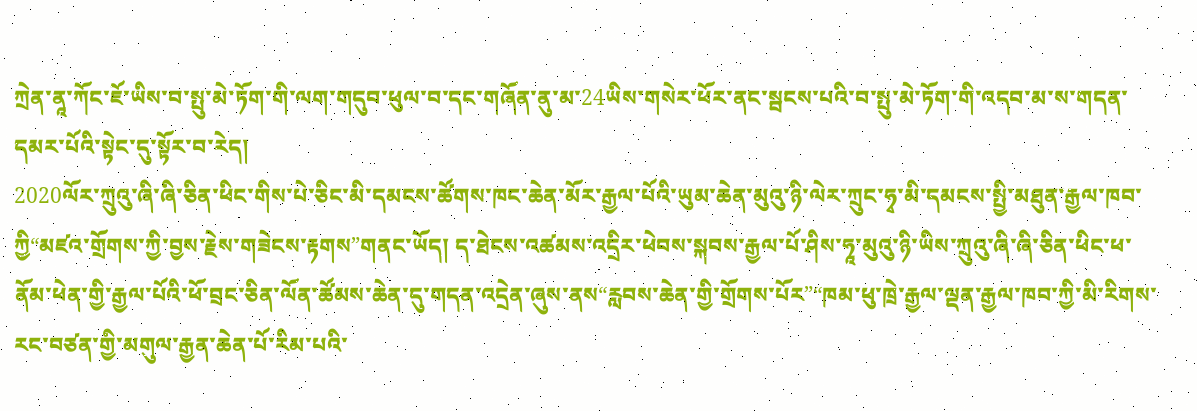ཀྲེན་ནཱ་ཀོང་ཇོ་ཡིས་བ་སྤུ་མེ་ཏོག་གི་ལག་གདུབ་ཕུལ་བ་དང་གཞོན་ནུ་མ་24ཡིས་གསེར་ཕོར་ནང་སྦངས་པའི་བ་སྤུ་མེ་ཏོག་གི་འདབ་མ་ས་གདན་དམར་པོའི་སྟེང་དུ་སྟོར་བ་རེད།
2020ལོར་ཀྲུའུ་ཞི་ཞི་ཅིན་ཕིང་གིས་པེ་ཅིང་མི་དམངས་ཚོགས་ཁང་ཆེན་མོར་རྒྱལ་པོའི་ཡུམ་ཆེན་མུའུ་ཉི་ལེར་ཀྲུང་ཧྭ་མི་དམངས་སྤྱི་མཐུན་རྒྱལ་ཁབ་ཀྱི“མཛའ་གྲོགས་ཀྱི་བྱས་རྗེས་གཟེངས་རྟགས”གནང་ཡོད། ད་ཐེངས་འཚམས་འདྲིར་ཕེབས་སྐབས་རྒྱལ་པོ་ཤིས་ཧཱ་མུའུ་ཉི་ཡིས་ཀྲུའུ་ཞི་ཞི་ཅིན་ཕིང་ཕ་ནོམ་ཕེན་གྱི་རྒྱལ་པོའི་ཕོ་བྲང་ཅིན་ལོན་ཚོམས་ཆེན་དུ་གདན་འདྲེན་ཞུས་ནས“རླབས་ཆེན་གྱི་གྲོགས་པོར”“ཁམ་ཕུ་ཁྲེ་རྒྱལ་ལྡན་རྒྱལ་ཁབ་ཀྱི་མི་རིགས་རང་བཙན་གྱི་མགུལ་རྒྱན་ཆེན་པོ་རིམ་པའི་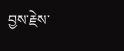བྱས་རྗེས་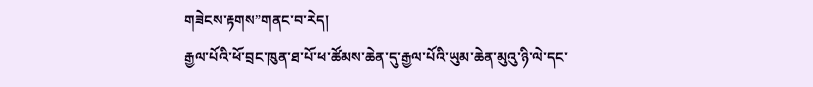གཟེངས་རྟགས”གནང་བ་རེད།
རྒྱལ་པོའི་ཕོ་བྲང་ཁུན་ཐ་པོ་ཕ་ཚོམས་ཆེན་དུ་རྒྱལ་པོའི་ཡུམ་ཆེན་མུའུ་ཉི་ལེ་དང་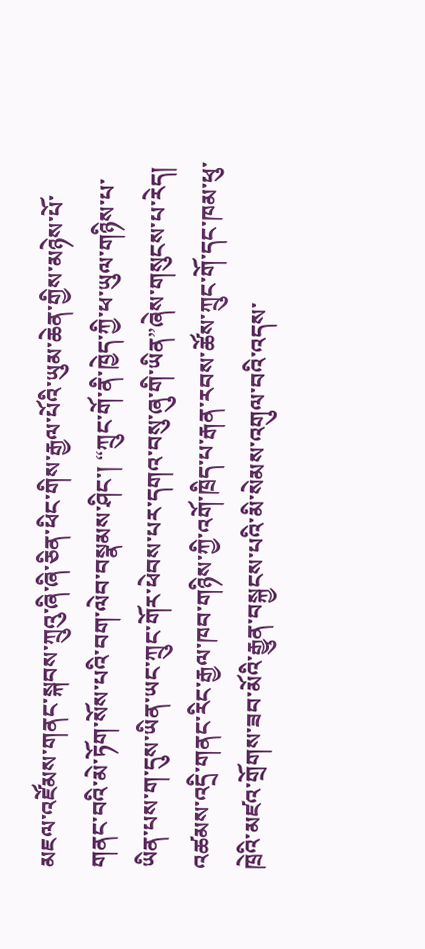མཇལ་འཛོམས་གནང་སྐབས་ཀྲུའུ་ཞི་ཞི་ཅིན་ཕིང་གིས་རྒྱལ་པོའི་ཡུམ་ཆེན་གྱིས་མཉེས་པོ་གནང་བའི་མེ་ཏོག་སོས་པའི་བག་ལེབ་བསྣམས་ཤིང་། “ཀྲུང་གོ་ནི་ཁྱེད་ཀྱི་ཕ་ཡུལ་གཉིས་པ་ཡིན་པས་ག་དུས་ཡིན་ཡང་ཀྲུང་གོར་ཕེབས་པར་དགའ་བསུ་ཞུ་གི་ཡིན”ཞེས་གསུངས་པ་རེད། འཚམས་འདྲི་གནང་རིང་རྒྱལ་ཁབ་གཉིས་ཀྱི་འགོ་ཁྲིད་པ་རྒན་རབས་ཚོས་ཀྲུང་གོ་དང་ཁམ་ཕུ་ཁྲེའི་མཛའ་གྲོགས་ཟབ་མོའི་རྒྱུན་བསྐྱངས་པའི་མི་སེམས་འགུལ་བའི་འདས་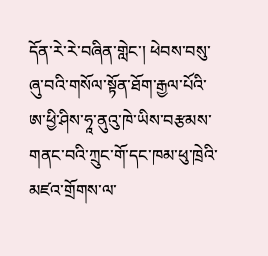དོན་རེ་རེ་བཞིན་གླེང་། ཕེབས་བསུ་ཞུ་བའི་གསོལ་སྟོན་ཐོག་རྒྱལ་པོའི་ཨ་ཕྱི་ཤིས་ཧཱ་ནུའུ་ཁེ་ཡིས་བརྩམས་གནང་བའི་ཀྲུང་གོ་དང་ཁམ་ཕུ་ཁྲེའི་མཛའ་གྲོགས་ལ་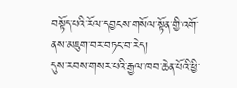བསྟོད་པའི་རོལ་དབྱངས་གསོལ་སྟོན་གྱི་འགོ་ནས་མཇུག་བར་བཏང་བ་རེད།
དུས་རབས་གསར་པའི་རྒྱལ་ཁབ་ཆེན་པོའི་ཕྱི་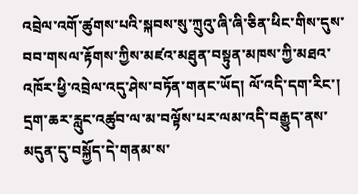འབྲེལ་འགོ་ཚུགས་པའི་སྐབས་སུ་ཀྲུའུ་ཞི་ཞི་ཅིན་ཕིང་གིས་དུས་བབ་གསལ་རྟོགས་ཀྱིས་མཛའ་མཐུན་བསྟུན་མཁས་ཀྱི་མཐའ་འཁོར་ཕྱི་འབྲེལ་འདུ་ཤེས་བཏོན་གནང་ཡོད། ལོ་འདི་དག་རིང་། དྲག་ཆར་རླུང་འཚུབ་ལ་མ་བལྟོས་པར་ལམ་འདི་བརྒྱུད་ནས་མདུན་དུ་བསྐྱོད་དེ་གནམ་ས་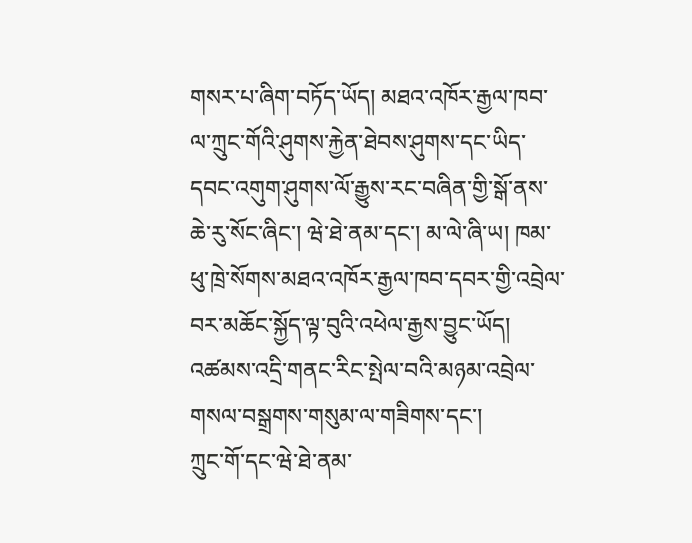གསར་པ་ཞིག་བཏོད་ཡོད། མཐའ་འཁོར་རྒྱལ་ཁབ་ལ་ཀྲུང་གོའི་ཤུགས་རྐྱེན་ཐེབས་ཤུགས་དང་ཡིད་དབང་འགུག་ཤུགས་ལོ་རྒྱུས་རང་བཞིན་གྱི་སྒོ་ནས་ཆེ་རུ་སོང་ཞིང་། ཝེ་ཐེ་ནམ་དང་། མ་ལེ་ཞི་ཡ། ཁམ་ཕུ་ཁྲེ་སོགས་མཐའ་འཁོར་རྒྱལ་ཁབ་དབར་གྱི་འབྲེལ་བར་མཆོང་སྐྱོད་ལྟ་བུའི་འཕེལ་རྒྱས་བྱུང་ཡོད།
འཚམས་འདྲི་གནང་རིང་སྤེལ་བའི་མཉམ་འབྲེལ་གསལ་བསྒྲགས་གསུམ་ལ་གཟིགས་དང་།
ཀྲུང་གོ་དང་ཝེ་ཐེ་ནམ་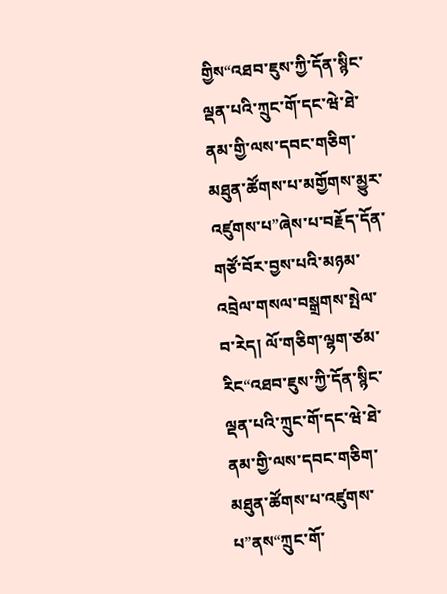གྱིས“འཐབ་ཇུས་ཀྱི་དོན་སྙིང་ལྡན་པའི་ཀྲུང་གོ་དང་ཝེ་ཐེ་ནམ་གྱི་ལས་དབང་གཅིག་མཐུན་ཚོགས་པ་མགྱོགས་མྱུར་འཛུགས་པ”ཞེས་པ་བརྗོད་དོན་གཙོ་བོར་བྱས་པའི་མཉམ་འབྲེལ་གསལ་བསྒྲགས་སྤེལ་བ་རེད། ལོ་གཅིག་ལྷག་ཙམ་རིང“འཐབ་ཇུས་ཀྱི་དོན་སྙིང་ལྡན་པའི་ཀྲུང་གོ་དང་ཝེ་ཐེ་ནམ་གྱི་ལས་དབང་གཅིག་མཐུན་ཚོགས་པ་འཛུགས་པ”ནས“ཀྲུང་གོ་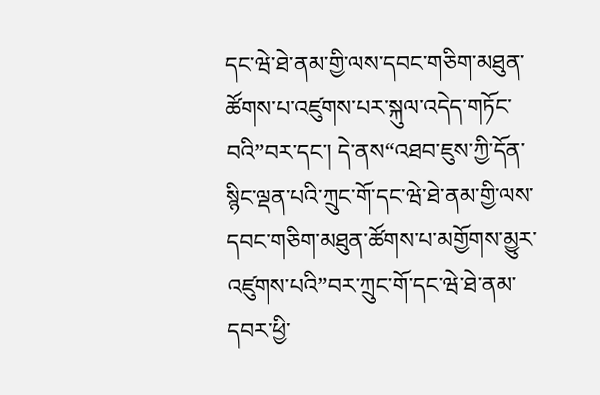དང་ཝེ་ཐེ་ནམ་གྱི་ལས་དབང་གཅིག་མཐུན་ཚོགས་པ་འཛུགས་པར་སྐུལ་འདེད་གཏོང་བའི”བར་དང་། དེ་ནས“འཐབ་ཇུས་ཀྱི་དོན་སྙིང་ལྡན་པའི་ཀྲུང་གོ་དང་ཝེ་ཐེ་ནམ་གྱི་ལས་དབང་གཅིག་མཐུན་ཚོགས་པ་མགྱོགས་མྱུར་འཛུགས་པའི”བར་ཀྲུང་གོ་དང་ཝེ་ཐེ་ནམ་དབར་ཕྱི་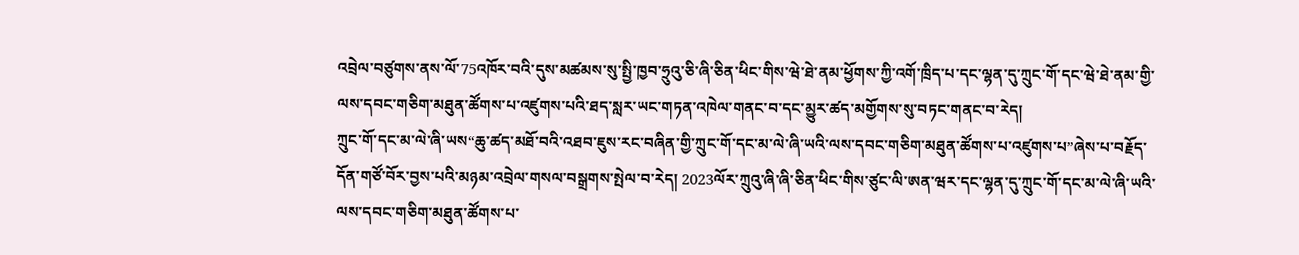འབྲེལ་བཙུགས་ནས་ལོ་75འཁོར་བའི་དུས་མཚམས་སུ་སྤྱི་ཁྱབ་ཧྲུའུ་ཅི་ཞི་ཅིན་ཕིང་གིས་ཝེ་ཐེ་ནམ་ཕྱོགས་ཀྱི་འགོ་ཁྲིད་པ་དང་ལྷན་དུ་ཀྲུང་གོ་དང་ཝེ་ཐེ་ནམ་གྱི་ལས་དབང་གཅིག་མཐུན་ཚོགས་པ་འཛུགས་པའི་ཐད་སླར་ཡང་གཏན་འཁེལ་གནང་བ་དང་མྱུར་ཚད་མགྱོགས་སུ་བཏང་གནང་བ་རེད།
ཀྲུང་གོ་དང་མ་ལེ་ཞི་ཡས“ཆུ་ཚད་མཐོ་བའི་འཐབ་ཇུས་རང་བཞིན་གྱི་ཀྲུང་གོ་དང་མ་ལེ་ཞི་ཡའི་ལས་དབང་གཅིག་མཐུན་ཚོགས་པ་འཛུགས་པ”ཞེས་པ་བརྗོད་དོན་གཙོ་བོར་བྱས་པའི་མཉམ་འབྲེལ་གསལ་བསྒྲགས་སྤེལ་བ་རེད། 2023ལོར་ཀྲུའུ་ཞི་ཞི་ཅིན་ཕིང་གིས་ཙུང་ལི་ཨན་ཝར་དང་ལྷན་དུ་ཀྲུང་གོ་དང་མ་ལེ་ཞི་ཡའི་ལས་དབང་གཅིག་མཐུན་ཚོགས་པ་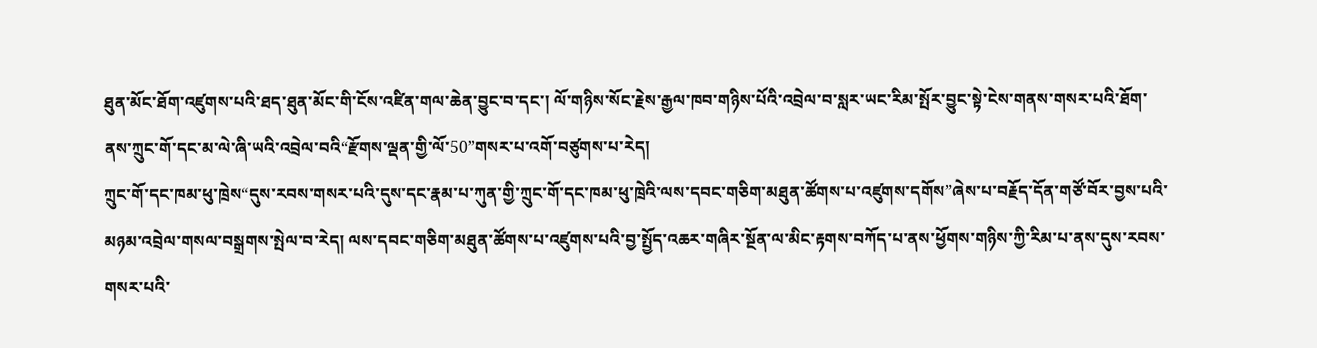ཐུན་མོང་ཐོག་འཛུགས་པའི་ཐད་ཐུན་མོང་གི་ངོས་འཛིན་གལ་ཆེན་བྱུང་བ་དང་། ལོ་གཉིས་སོང་རྗེས་རྒྱལ་ཁབ་གཉིས་པོའི་འབྲེལ་བ་སླར་ཡང་རིམ་སྤོར་བྱུང་སྟེ་ངེས་གནས་གསར་པའི་ཐོག་ནས་ཀྲུང་གོ་དང་མ་ལེ་ཞི་ཡའི་འབྲེལ་བའི“རྫོགས་ལྡན་གྱི་ལོ་50”གསར་པ་འགོ་བཙུགས་པ་རེད།
ཀྲུང་གོ་དང་ཁམ་ཕུ་ཁྲེས“དུས་རབས་གསར་པའི་དུས་དང་རྣམ་པ་ཀུན་གྱི་ཀྲུང་གོ་དང་ཁམ་ཕུ་ཁྲེའི་ལས་དབང་གཅིག་མཐུན་ཚོགས་པ་འཛུགས་དགོས”ཞེས་པ་བརྗོད་དོན་གཙོ་བོར་བྱས་པའི་མཉམ་འབྲེལ་གསལ་བསྒྲགས་སྤེལ་བ་རེད། ལས་དབང་གཅིག་མཐུན་ཚོགས་པ་འཛུགས་པའི་བྱ་སྤྱོད་འཆར་གཞིར་སྔོན་ལ་མིང་རྟགས་བཀོད་པ་ནས་ཕྱོགས་གཉིས་ཀྱི་རིམ་པ་ནས་དུས་རབས་གསར་པའི་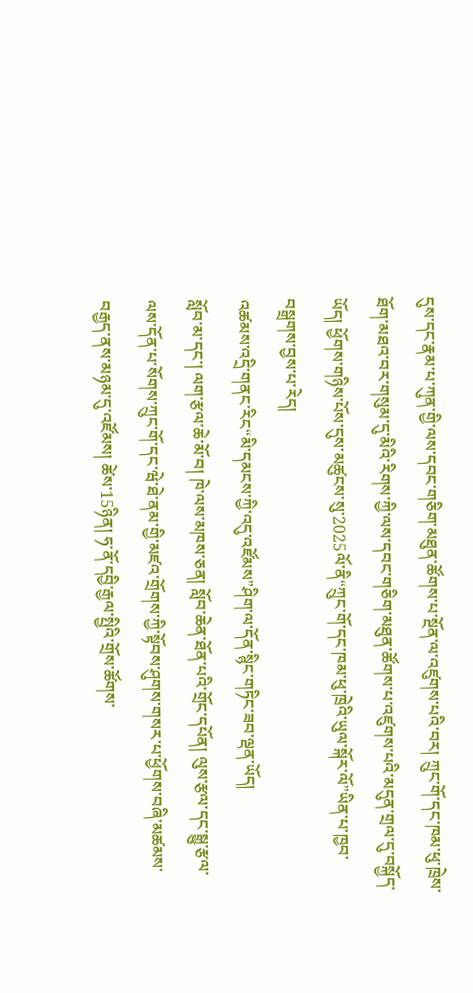དུས་དང་རྣམ་པ་ཀུན་གྱི་ལས་དབང་གཅིག་མཐུན་ཚོགས་པ་སྔོན་ལ་འཛུགས་པའི་བར། ཀྲུང་གོ་དང་ཁམ་ཕུ་ཁྲེས་ཐོག་མཐའ་བར་གསུམ་དུ་མིའི་རིགས་ཀྱི་ལས་དབང་གཅིག་མཐུན་ཚོགས་པ་འཛུགས་པའི་མདུན་གྲལ་དུ་བསྐྱོད་ཡོད། ཕྱོགས་གཉིས་པོས་དུས་མཚུངས་སུ་2025ལོ་ནི“ཀྲུང་གོ་དང་ཁམ་ཕུ་ཁྲེའི་ཡུལ་སྐོར་ལོ”ཡིན་པ་ཁྱབ་བསྒྲགས་བྱས་པ་རེད།
འཚམས་འདྲི་གནང་རིང“མི་དམངས་ཀྱི་འདུ་འཛོམས”ཤིག་ལ་དོན་སྙིང་གཏིང་ཟབ་ལྡན་ཡོད།
སློབ་མ་དང་། ལག་རྩལ་ཆེ་མོ་བ། ཁེ་ལས་མཁས་ཅན། སློབ་ཆེན་ཐོན་པའི་གྲོང་དཔོན། ལུས་རྩལ་དང་སྒྱུ་རྩལ་ལས་དོན་པ་སོགས་ཀྲུང་གོ་དང་ཝེ་ཐེ་ནམ་གྱི་མཛའ་གྲོགས་ཀྱི་སྟོབས་ཤུགས་གསར་པ་ཕྱོགས་བཞི་མཚམས་བརྒྱད་ནས་མཉམ་དུ་འཛོམས། ཚེས་15ཉིན། ཧ་ནོ་དབྱི་རྒྱལ་སྤྱིའི་གྲོས་ཚོགས་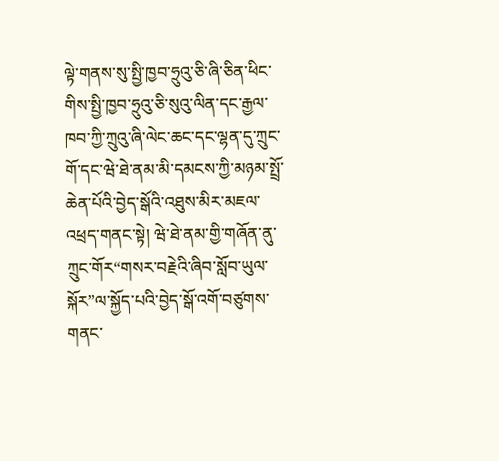ལྟེ་གནས་སུ་སྤྱི་ཁྱབ་ཧྲུའུ་ཅི་ཞི་ཅིན་ཕིང་གིས་སྤྱི་ཁྱབ་ཧྲུའུ་ཅི་སུའུ་ལིན་དང་རྒྱལ་ཁབ་ཀྱི་ཀྲུའུ་ཞི་ལེང་ཆང་དང་ལྷན་དུ་ཀྲུང་གོ་དང་ཝེ་ཐེ་ནམ་མི་དམངས་ཀྱི་མཉམ་སྤྲོ་ཆེན་པོའི་བྱེད་སྒོའི་འཐུས་མིར་མཇལ་འཕྲད་གནང་སྟེ། ཝེ་ཐེ་ནམ་གྱི་གཞོན་ནུ་ཀྲུང་གོར“གསར་བརྗེའི་ཞིབ་སློབ་ཡུལ་སྐོར”ལ་སྐྱོད་པའི་བྱེད་སྒོ་འགོ་བཙུགས་གནང་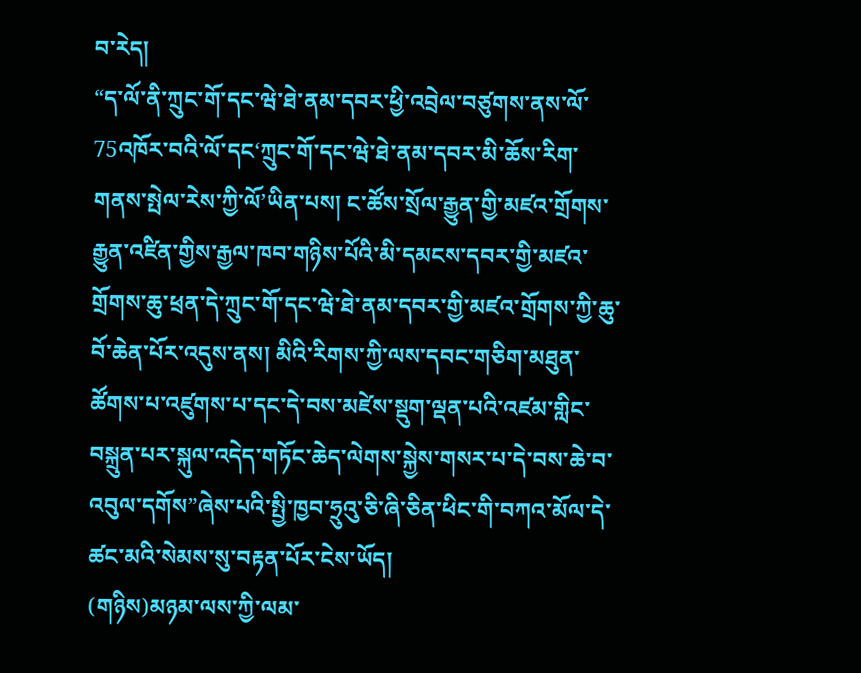བ་རེད།
“ད་ལོ་ནི་ཀྲུང་གོ་དང་ཝེ་ཐེ་ནམ་དབར་ཕྱི་འབྲེལ་བཙུགས་ནས་ལོ་75འཁོར་བའི་ལོ་དང‘ཀྲུང་གོ་དང་ཝེ་ཐེ་ནམ་དབར་མི་ཆོས་རིག་གནས་སྤེལ་རེས་ཀྱི་ལོ’ཡིན་པས། ང་ཚོས་སྲོལ་རྒྱུན་གྱི་མཛའ་གྲོགས་རྒྱུན་འཛིན་གྱིས་རྒྱལ་ཁབ་གཉིས་པོའི་མི་དམངས་དབར་གྱི་མཛའ་གྲོགས་ཆུ་ཕྲན་དེ་ཀྲུང་གོ་དང་ཝེ་ཐེ་ནམ་དབར་གྱི་མཛའ་གྲོགས་ཀྱི་ཆུ་བོ་ཆེན་པོར་འདུས་ནས། མིའི་རིགས་ཀྱི་ལས་དབང་གཅིག་མཐུན་ཚོགས་པ་འཛུགས་པ་དང་དེ་བས་མཛེས་སྡུག་ལྡན་པའི་འཛམ་གླིང་བསྐྲུན་པར་སྐུལ་འདེད་གཏོང་ཆེད་ལེགས་སྐྱེས་གསར་པ་དེ་བས་ཆེ་བ་འབུལ་དགོས”ཞེས་པའི་སྤྱི་ཁྱབ་ཧྲུའུ་ཅི་ཞི་ཅིན་ཕིང་གི་བཀའ་མོལ་དེ་ཚང་མའི་སེམས་སུ་བརྟན་པོར་ངེས་ཡོད།
(གཉིས)མཉམ་ལས་ཀྱི་ལམ་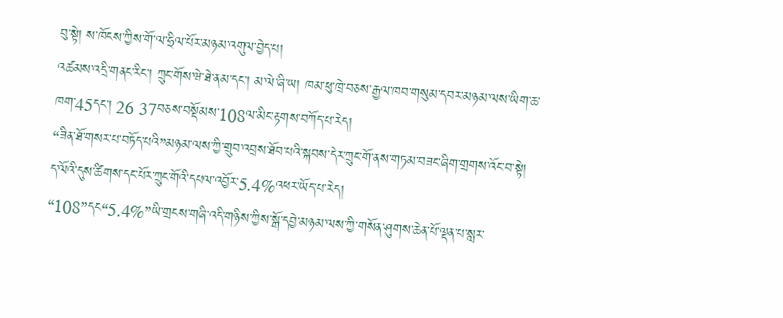བུ་སྟེ། ས་ཁོངས་ཀྱིས་གོ་ལ་ཧྲིལ་པོར་མཉམ་འགུལ་བྱེད་པ།
འཚམས་འདྲི་གནང་རིང་། ཀྲུང་གོས་ཝེ་ཐེ་ནམ་དང་། མ་ལེ་ཞི་ཡ། ཁམ་ཕུ་ཁྲེ་བཅས་རྒྱལ་ཁབ་གསུམ་དབར་མཉམ་ལས་ཡིག་ཆ་ཁག་45དང་། 26 37བཅས་བསྡོམས་108ལ་མིང་རྟགས་བཀོད་པ་རེད།
“ཟིན་ཐོ་གསར་པ་བཏོད་པའི”མཉམ་ལས་ཀྱི་གྲུབ་འབྲས་ཐོབ་པའི་སྐབས་དེར་ཀྲུང་གོ་ནས་གཏམ་བཟང་ཞིག་གྲགས་འོང་བ་སྟེ། ད་ལོའི་དུས་ཚིགས་དང་པོར་ཀྲུང་གོའི་དཔལ་འབྱོར་5.4%འཕར་ཡོད་པ་རེད།
“108”དང“5.4%”ཡི་གྲངས་གཞི་འདི་གཉིས་ཀྱིས་སྒོ་དབྱེ་མཉམ་ལས་ཀྱི་གསོན་ཤུགས་ཆེན་པོ་ལྡན་པ་སླར་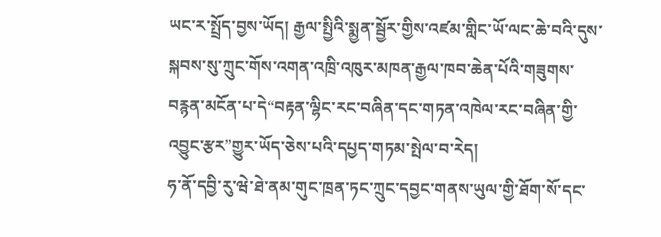ཡང་ར་སྤྲོད་བྱས་ཡོད། རྒྱལ་སྤྱིའི་སྨྱན་སྦྱོར་གྱིས་འཛམ་གླིང་ཡོ་ལང་ཆེ་བའི་དུས་སྐབས་སུ་ཀྲུང་གོས་འགན་འཁྲི་འཁུར་མཁན་རྒྱལ་ཁབ་ཆེན་པོའི་གཟུགས་བརྙན་མངོན་པ་དེ“བརྟན་ལྷིང་རང་བཞིན་དང་གཏན་འཁེལ་རང་བཞིན་གྱི་འབྱུང་རྩར”གྱུར་ཡོད་ཅེས་པའི་དཔྱད་གཏམ་སྤེལ་བ་རེད།
ཧ་ནོ་དབྱི་རུ་ཝེ་ཐེ་ནམ་གུང་ཁྲན་ཏང་ཀྲུང་དབྱང་གནས་ཡུལ་གྱི་ཐོག་སོ་དང་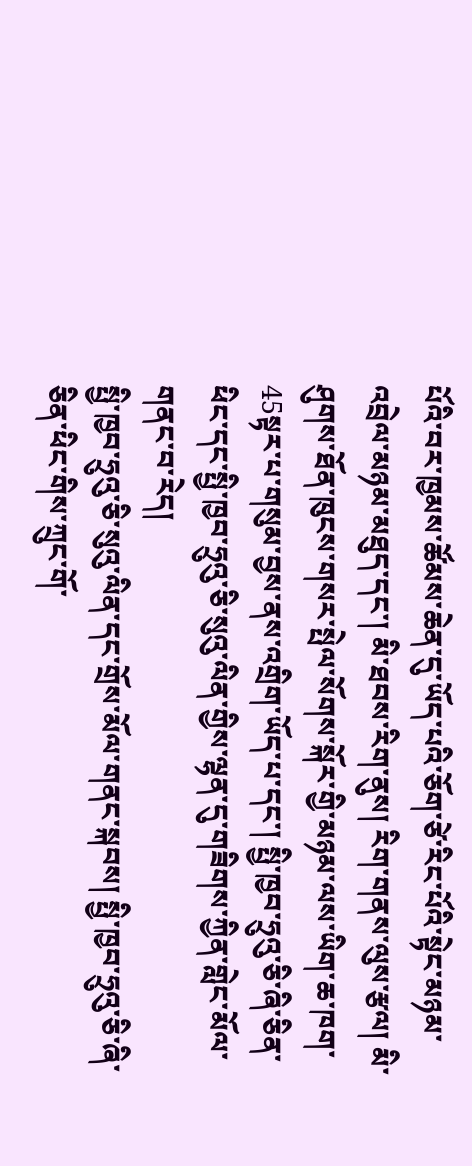པོའི་བར་ཁྱམས་ཚོམས་ཆེན་དུ་ཡོད་པའི་ཅོག་ཙེ་རིང་པོའི་སྟེང་མཉམ་འབྲེལ་མཉམ་མཐུད་དང་། མི་ཐབས་རིག་ནུས། རིག་གནས་ལུས་རྩལ། མི་ཤུགས་ཐོན་ཁུངས་གསར་སྤེལ་སོགས་སྐོར་གྱི་མཉམ་ལས་ཡིག་ཆ་ཁག་45སྟར་པ་གསུམ་བྱས་ནས་འགྲིག་ཡོད་པ་དང་། སྤྱི་ཁྱབ་ཧྲུའུ་ཅི་ཞི་ཅིན་ཕིང་དང་སྤྱི་ཁྱབ་ཧྲུའུ་ཅི་སུའུ་ལིན་གྱིས་ལྷན་དུ་གཟིགས་ཀྱིན་གླེང་མོལ་གནང་བ་རེད།
སྤྱི་ཁྱབ་ཧྲུའུ་ཅི་སུའུ་ལིན་དང་གྲོས་མོལ་གནང་སྐབས། སྤྱི་ཁྱབ་ཧྲུའུ་ཅི་ཞི་ཅིན་ཕིང་གིས་ཀྲུང་གོ་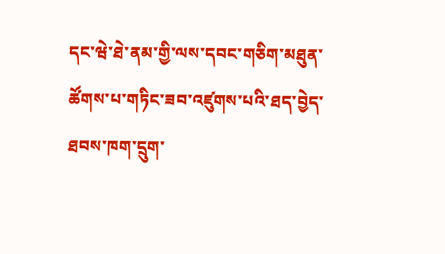དང་ཝེ་ཐེ་ནམ་གྱི་ལས་དབང་གཅིག་མཐུན་ཚོགས་པ་གཏིང་ཟབ་འཛུགས་པའི་ཐད་བྱེད་ཐབས་ཁག་དྲུག་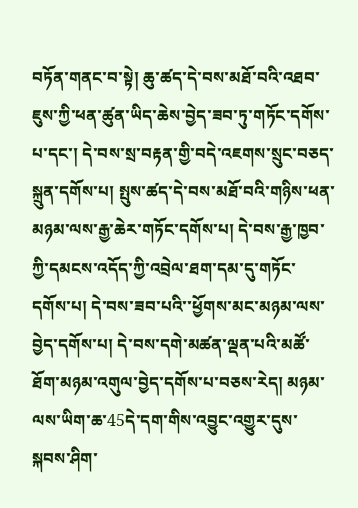བཏོན་གནང་བ་སྟེ། ཆུ་ཚད་དེ་བས་མཐོ་བའི་འཐབ་ཇུས་ཀྱི་ཕན་ཚུན་ཡིད་ཆེས་བྱེད་ཟབ་ཏུ་གཏོང་དགོས་པ་དང་། དེ་བས་སྲ་བརྟན་གྱི་བདེ་འཇགས་སྲུང་བཅད་སྐྲུན་དགོས་པ། སྤུས་ཚད་དེ་བས་མཐོ་བའི་གཉིས་ཕན་མཉམ་ལས་རྒྱ་ཆེར་གཏོང་དགོས་པ། དེ་བས་རྒྱ་ཁྱབ་ཀྱི་དམངས་འདོད་ཀྱི་འབྲེལ་ཐག་དམ་དུ་གཏོང་དགོས་པ། དེ་བས་ཟབ་པའི་་ཕྱོགས་མང་མཉམ་ལས་བྱེད་དགོས་པ། དེ་བས་དགེ་མཚན་ལྡན་པའི་མཚོ་ཐོག་མཉམ་འགུལ་བྱེད་དགོས་པ་བཅས་རེད། མཉམ་ལས་ཡིག་ཆ་45དེ་དག་གིས་འབྱུང་འགྱུར་དུས་སྐབས་ཤིག་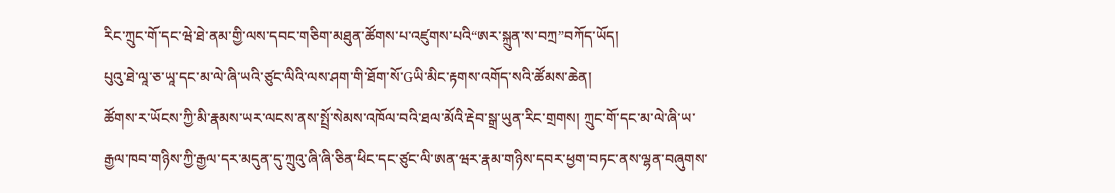རིང་ཀྲུང་གོ་དང་ཝེ་ཐེ་ནམ་གྱི་ལས་དབང་གཅིག་མཐུན་ཚོགས་པ་འཛུགས་པའི“ཨར་སྐྲུན་ས་བཀྲ”བཀོད་ཡོད།
པུའུ་ཐེ་ལཱ་ཅ་ཡཱ་དང་མ་ལེ་ཞི་ཡའི་ཙུང་ལིའི་ལས་ཤག་གི་ཐོག་སོ་Gཡི་མིང་རྟགས་འགོད་སའི་ཚོམས་ཆེན།
ཚོགས་ར་ཡོངས་ཀྱི་མི་རྣམས་ཡར་ལངས་ནས་སྤྲོ་སེམས་འཁོལ་བའི་ཐལ་མོའི་རྡེབ་སྒྲ་ཡུན་རིང་གྲགས། ཀྲུང་གོ་དང་མ་ལེ་ཞི་ཡ་རྒྱལ་ཁབ་གཉིས་ཀྱི་རྒྱལ་དར་མདུན་དུ་ཀྲུའུ་ཞི་ཞི་ཅིན་ཕིང་དང་ཙུང་ལི་ཨན་ཝར་རྣམ་གཉིས་དབར་ཕྱག་བཏང་ནས་ལྷན་བཞུགས་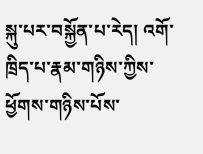སྐུ་པར་བསྐྱོན་པ་རེད། འགོ་ཁྲིད་པ་རྣམ་གཉིས་ཀྱིས་ཕྱོགས་གཉིས་པོས་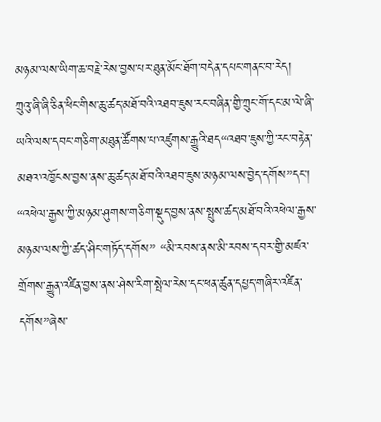མཉམ་ལས་ཡིག་ཆ་བརྗེ་རེས་བྱས་པར་ཐུན་མོང་ཐོག་བདེན་དཔང་གནང་བ་རེད།
ཀྲུའུ་ཞི་ཞི་ཅིན་ཕིང་གིས་ཆུ་ཚད་མཐོ་བའི་འཐབ་ཇུས་རང་བཞིན་གྱི་ཀྲུང་གོ་དང་མ་ལེ་ཞི་ཡའི་ལས་དབང་གཅིག་མཐུན་ཚོགས་པ་འཛུགས་རྒྱུའི་ཐད“འཐབ་ཇུས་ཀྱི་རང་བརྟེན་མཐའ་འཁྱོངས་བྱས་ནས་ཆུ་ཚད་མཐོ་བའི་འཐབ་ཇུས་མཉམ་ལས་བྱེད་དགོས”དང་། “འཕེལ་རྒྱས་ཀྱི་མཉམ་ཤུགས་གཅིག་སྡུད་བྱས་ནས་སྤུས་ཚད་མཐོ་བའི་འཕེལ་རྒྱས་མཉམ་ལས་ཀྱི་ཚད་ཤིང་གཏོད་དགོས” “མི་རབས་ནས་མི་རབས་དབར་གྱི་མཛའ་གྲོགས་རྒྱུན་འཛིན་བྱས་ནས་ཤེས་རིག་སྤེལ་རེས་དང་ཕན་ཚུན་དཔྱད་གཞིར་འཛིན་དགོས”ཞེས་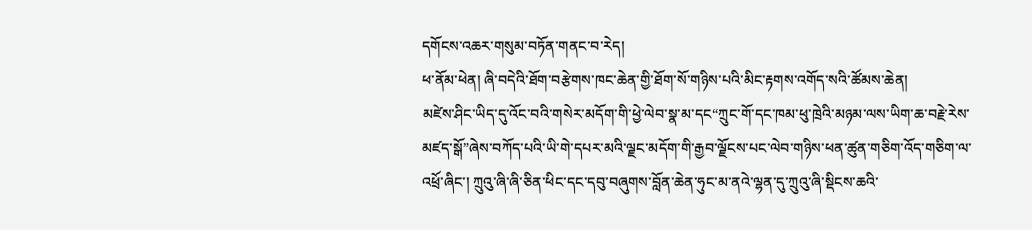དགོངས་འཆར་གསུམ་བཏོན་གནང་བ་རེད།
ཕ་ནོམ་ཕེན། ཞི་བདེའི་ཐོག་བརྩེགས་ཁང་ཆེན་གྱི་ཐོག་སོ་གཉིས་པའི་མིང་རྟགས་འགོད་སའི་ཚོམས་ཆེན།
མཛེས་ཤིང་ཡིད་དུ་འོང་བའི་གསེར་མདོག་གི་ཕྱེ་ལེབ་སྣ་མ་དང“ཀྲུང་གོ་དང་ཁམ་ཕུ་ཁྲེའི་མཉམ་ལས་ཡིག་ཆ་བརྗེ་རེས་མཛད་སྒོ”ཞེས་བཀོད་པའི་ཡི་གེ་དཔར་མའི་ལྗང་མདོག་གི་རྒྱབ་ལྗོངས་པང་ལེབ་གཉིས་ཕན་ཚུན་གཅིག་འོད་གཅིག་ལ་འཕྲོ་ཞིང་། ཀྲུའུ་ཞི་ཞི་ཅིན་ཕིང་དང་དབུ་བཞུགས་བློན་ཆེན་ཧུང་མ་ནའེ་ལྷན་དུ་ཀྲུའུ་ཞི་སྡིངས་ཆའི་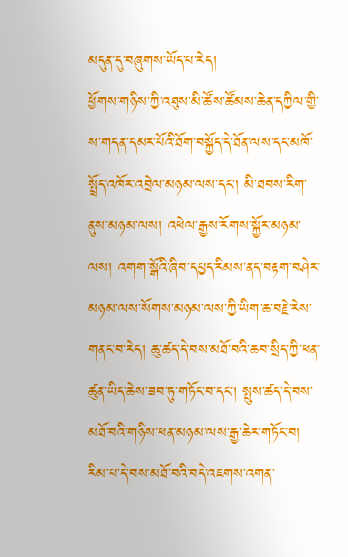མདུན་དུ་བཞུགས་ཡོད་པ་རེད།
ཕྱོགས་གཉིས་ཀྱི་འཐུས་མི་ཚོས་ཚོམས་ཆེན་དཀྱིལ་གྱི་ས་གདན་དམར་པོའི་ཐོག་བསྐྱོད་དེ་ཐོན་ལས་དང་མཁོ་སྤྲོད་འཁོར་འབྲེལ་མཉམ་ལས་དང་། མི་ཐབས་རིག་ནུས་མཉམ་ལས། འཕེལ་རྒྱས་རོགས་སྐྱོར་མཉམ་ལས། འགག་སྒོའི་ཞིབ་དཔྱད་རིམས་ནད་བརྟག་བཤེར་མཉམ་ལས་སོགས་མཉམ་ལས་ཀྱི་ཡིག་ཆ་བརྗེ་རེས་གནང་བ་རེད། ཆུ་ཚད་དེ་བས་མཐོ་བའི་ཆབ་སྲིད་ཀྱི་ཕན་ཚུན་ཡིད་ཆེས་ཟབ་ཏུ་གཏོང་བ་དང་། སྤུས་ཚད་དེ་བས་མཐོ་བའི་གཉིས་ཕན་མཉམ་ལས་རྒྱ་ཆེར་གཏོང་བ། རིམ་པ་དེ་བས་མཐོ་བའི་བདེ་འཇགས་འགན་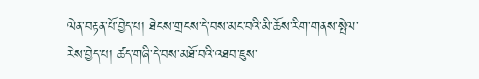ལེན་བརྟན་པོ་བྱེད་པ། ཐེངས་གྲངས་དེ་བས་མང་བའི་མི་ཆོས་རིག་གནས་སྤེལ་རེས་བྱེད་པ། ཚད་གཞི་དེ་བས་མཐོ་བའི་འཐབ་ཇུས་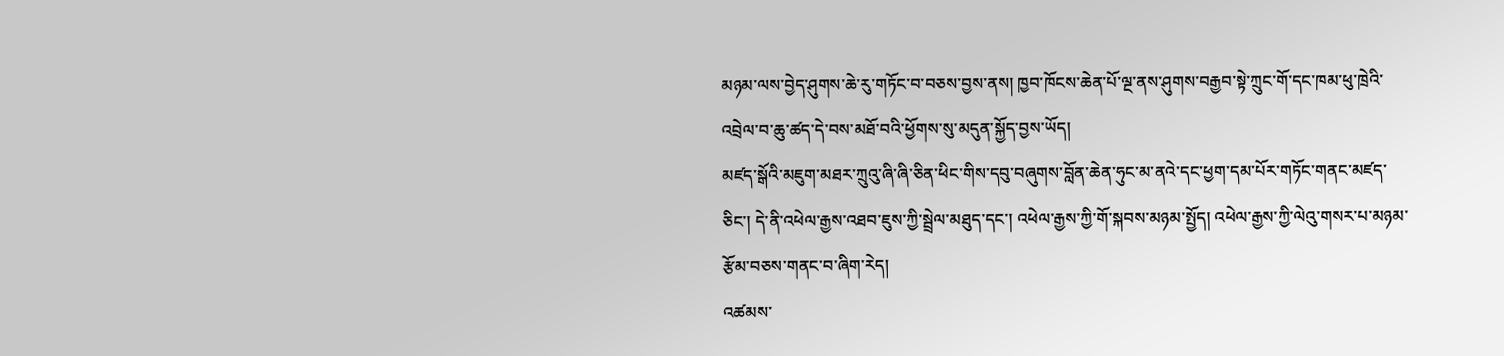མཉམ་ལས་བྱེད་ཤུགས་ཆེ་རུ་གཏོང་བ་བཅས་བྱས་ནས། ཁྱབ་ཁོངས་ཆེན་པོ་ལྔ་ནས་ཤུགས་བརྒྱབ་སྟེ་ཀྲུང་གོ་དང་ཁམ་ཕུ་ཁྲེའི་འབྲེལ་བ་ཆུ་ཚད་དེ་བས་མཐོ་བའི་ཕྱོགས་སུ་མདུན་སྐྱོད་བྱས་ཡོད།
མཛད་སྒོའི་མཇུག་མཐར་ཀྲུའུ་ཞི་ཞི་ཅིན་ཕིང་གིས་དབུ་བཞུགས་བློན་ཆེན་ཧུང་མ་ནའེ་དང་ཕྱག་དམ་པོར་གཏོང་གནང་མཛད་ཅིང་། དེ་ནི་འཕེལ་རྒྱས་འཐབ་ཇུས་ཀྱི་སྦྲེལ་མཐུད་དང་། འཕེལ་རྒྱས་ཀྱི་གོ་སྐབས་མཉམ་སྤྱོད། འཕེལ་རྒྱས་ཀྱི་ལེའུ་གསར་པ་མཉམ་རྩོམ་བཅས་གནང་བ་ཞིག་རེད།
འཚམས་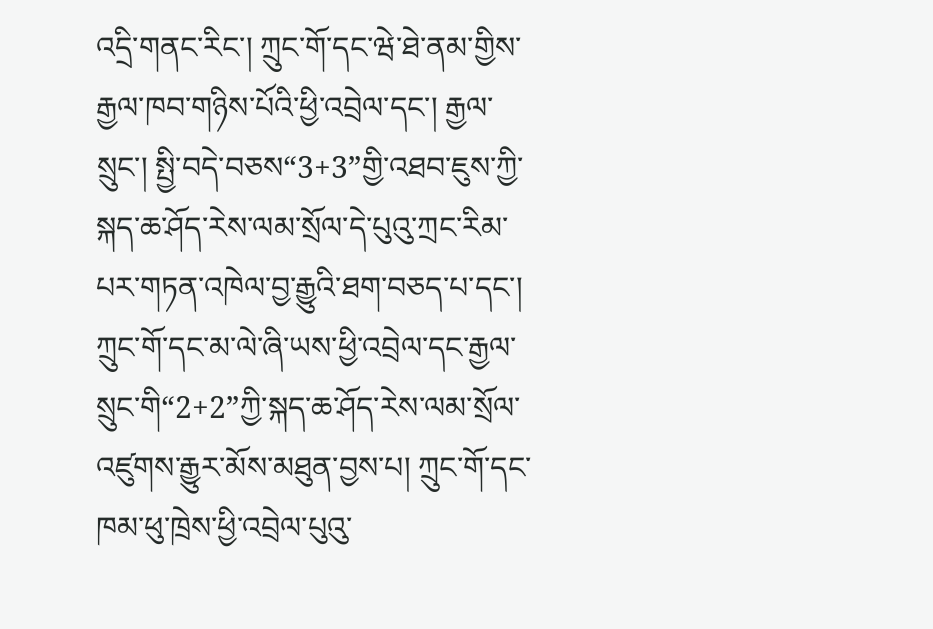འདྲི་གནང་རིང་། ཀྲུང་གོ་དང་ཝེ་ཐེ་ནམ་གྱིས་རྒྱལ་ཁབ་གཉིས་པོའི་ཕྱི་འབྲེལ་དང་། རྒྱལ་སྲུང་། སྤྱི་བདེ་བཅས“3+3”གྱི་འཐབ་ཇུས་ཀྱི་སྐད་ཆ་ཤོད་རེས་ལམ་སྲོལ་དེ་པུའུ་ཀྲང་རིམ་པར་གཏན་འཁེལ་བྱ་རྒྱུའི་ཐག་བཅད་པ་དང་། ཀྲུང་གོ་དང་མ་ལེ་ཞི་ཡས་ཕྱི་འབྲེལ་དང་རྒྱལ་སྲུང་གི“2+2”ཀྱི་སྐད་ཆ་ཤོད་རེས་ལམ་སྲོལ་འཛུགས་རྒྱུར་མོས་མཐུན་བྱས་པ། ཀྲུང་གོ་དང་ཁམ་ཕུ་ཁྲེས་ཕྱི་འབྲེལ་པུའུ་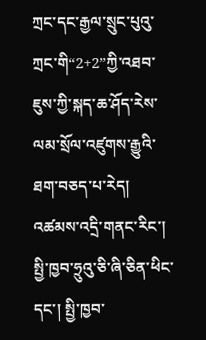ཀྲང་དང་རྒྱལ་སྲུང་པུའུ་ཀྲང་གི“2+2”ཀྱི་འཐབ་ཇུས་ཀྱི་སྐད་ཆ་ཤོད་རེས་ལམ་སྲོལ་འཛུགས་རྒྱུའི་ཐག་བཅད་པ་རེད།
འཚམས་འདྲི་གནང་རིང་། སྤྱི་ཁྱབ་ཧྲུའུ་ཅི་ཞི་ཅིན་ཕིང་དང་། སྤྱི་ཁྱབ་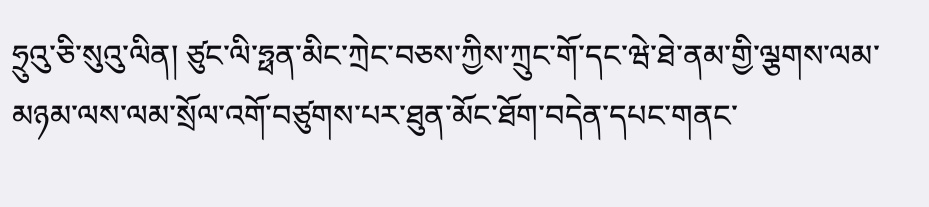ཧྲུའུ་ཅི་སུའུ་ལིན། ཙུང་ལི་ཧྥན་མིང་ཀྲེང་བཅས་ཀྱིས་ཀྲུང་གོ་དང་ཝེ་ཐེ་ནམ་གྱི་ལྕགས་ལམ་མཉམ་ལས་ལམ་སྲོལ་འགོ་བཙུགས་པར་ཐུན་མོང་ཐོག་བདེན་དཔང་གནང་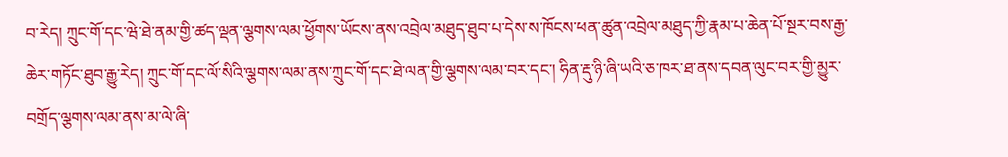བ་རེད། ཀྲུང་གོ་དང་ཝེ་ཐེ་ནམ་གྱི་ཚད་ལྡན་ལྕགས་ལམ་ཕྱོགས་ཡོངས་ནས་འབྲེལ་མཐུད་ཐུབ་པ་དེས་ས་ཁོངས་ཕན་ཚུན་འབྲེལ་མཐུད་ཀྱི་རྣམ་པ་ཆེན་པོ་སྔར་བས་རྒྱ་ཆེར་གཏོང་ཐུབ་རྒྱུ་རེད། ཀྲུང་གོ་དང་ལོ་སིའི་ལྕགས་ལམ་ནས་ཀྲུང་གོ་དང་ཐེ་ལན་གྱི་ལྕགས་ལམ་བར་དང་། ཧིན་རྡུ་ཉི་ཞི་ཡའི་ཅ་ཁར་ཐ་ནས་དབན་ལུང་བར་གྱི་མྱུར་བགྲོད་ལྕགས་ལམ་ནས་མ་ལེ་ཞི་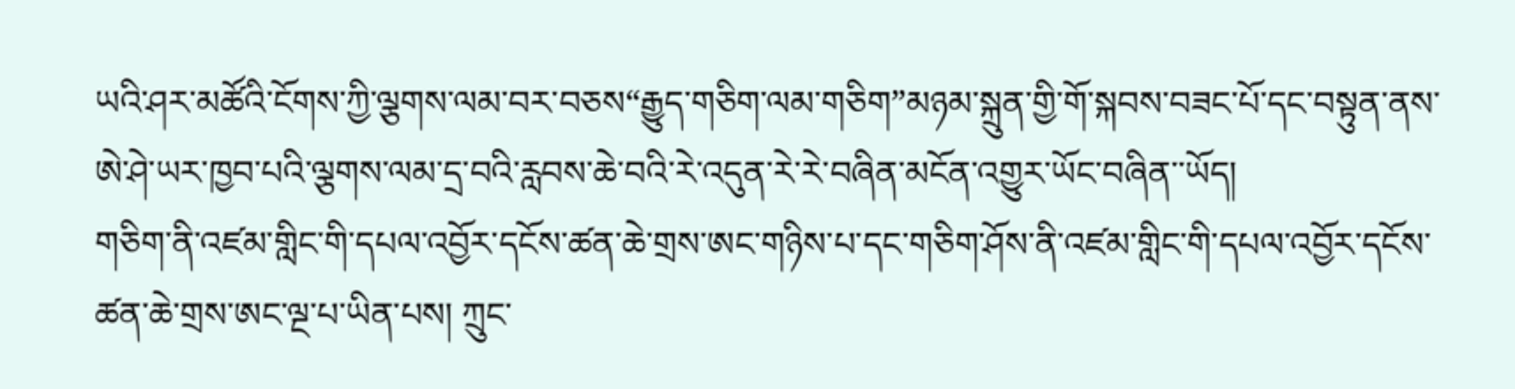ཡའི་ཤར་མཚོའི་ངོགས་ཀྱི་ལྕགས་ལམ་བར་བཅས“རྒྱུད་གཅིག་ལམ་གཅིག”མཉམ་སྐྲུན་གྱི་གོ་སྐབས་བཟང་པོ་དང་བསྟུན་ནས་ཨེ་ཤེ་ཡར་ཁྱབ་པའི་ལྕགས་ལམ་དྲ་བའི་རླབས་ཆེ་བའི་རེ་འདུན་རེ་རེ་བཞིན་མངོན་འགྱུར་ཡོང་བཞིན་་ཡོད།
གཅིག་ནི་འཛམ་གླིང་གི་དཔལ་འབྱོར་དངོས་ཚན་ཆེ་གྲས་ཨང་གཉིས་པ་དང་གཅིག་ཤོས་ནི་འཛམ་གླིང་གི་དཔལ་འབྱོར་དངོས་ཚན་ཆེ་གྲས་ཨང་ལྔ་པ་ཡིན་པས། ཀྲུང་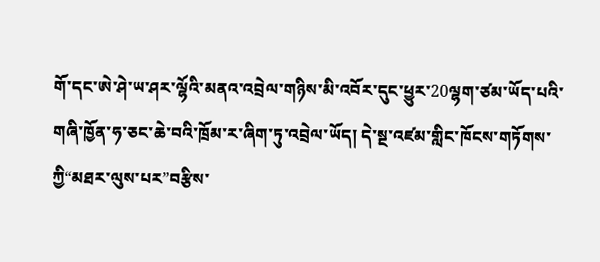གོ་དང་ཨེ་ཤེ་ཡ་ཤར་ལྷོའི་མནའ་འབྲེལ་གཉིས་མི་འབོར་དུང་ཕྱུར་20ལྷག་ཙམ་ཡོད་པའི་གཞི་ཁྱོན་ཧ་ཅང་ཆེ་བའི་ཁྲོམ་ར་ཞིག་ཏུ་འབྲེལ་ཡོད། དེ་སྔ་འཛམ་གླིང་ཁོངས་གཏོགས་ཀྱི“མཐར་ལུས་པར”བརྩིས་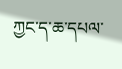ཀྱང་ད་ཆ་དཔལ་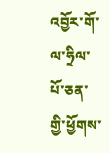འབྱོར་གོ་ལ་ཧྲིལ་པོ་ཅན་གྱི་ཕྱོགས་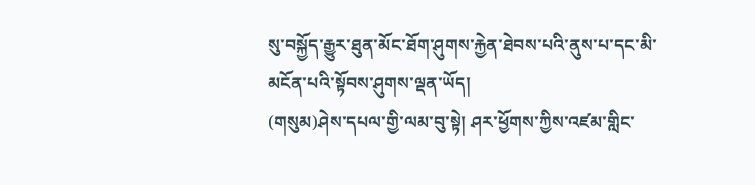སུ་བསྐྱོད་རྒྱུར་ཐུན་མོང་ཐོག་ཤུགས་རྐྱེན་ཐེབས་པའི་ནུས་པ་དང་མི་མངོན་པའི་སྟོབས་ཤུགས་ལྡན་ཡོད།
(གསུམ)ཤེས་དཔལ་གྱི་ལམ་བུ་སྟེ། ཤར་ཕྱོགས་ཀྱིས་འཛམ་གླིང་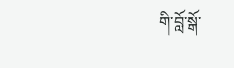གི་བློ་སྒོ་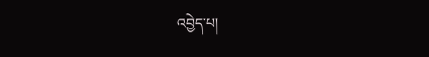འབྱེད་པ།